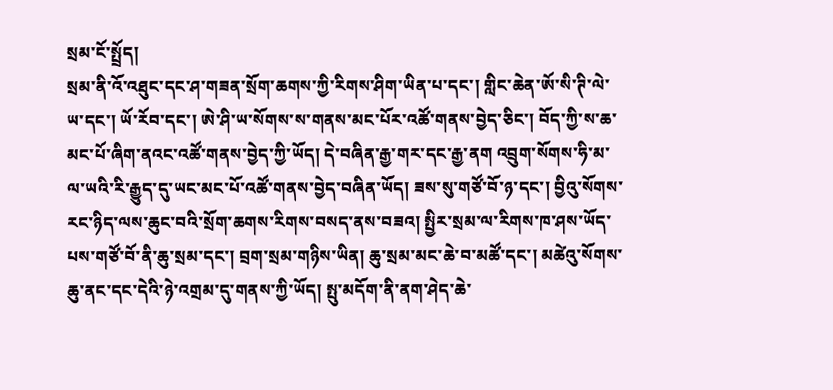སྲམ་ངོ་སྤྲོད།
སྲམ་ནི་འོ་འཐུང་དང་ཤ་གཟན་སྲོག་ཆགས་ཀྱི་རིགས་ཤིག་ཡིན་པ་དང་། གླིང་ཆེན་ཨོ་སི་ཊི་ལེ་ཡ་དང་། ཡོ་རོབ་དང་། ཨེ་ཤི་ཡ་སོགས་ས་གནས་མང་པོར་འཚོ་གནས་བྱེད་ཅིང་། བོད་ཀྱི་ས་ཆ་མང་པོ་ཞིག་ནའང་འཚོ་གནས་བྱེད་ཀྱི་ཡོད། དེ་བཞིན་རྒྱ་གར་དང་རྒྱ་ནག འབྲུག་སོགས་ཧི་མ་ལ་ཡའི་རི་རྒྱུད་དུ་ཡང་མང་པོ་འཚོ་གནས་བྱེད་བཞིན་ཡོད། ཟས་སུ་གཙོ་བོ་ཉ་དང་། བྱིའུ་སོགས་རང་ཉིད་ལས་ཆུང་བའི་སྲོག་ཆགས་རིགས་བསད་ནས་བཟའ། སྤྱིར་སྲམ་ལ་རིགས་ཁ་ཤས་ཡོད་པས་གཙོ་བོ་ནི་ཆུ་སྲམ་དང་། བྲག་སྲམ་གཉིས་ཡིན། ཆུ་སྲམ་མང་ཆེ་བ་མཚོ་དང་། མཚེའུ་སོགས་ཆུ་ནང་དང་དེའི་ཉེ་འགྲམ་དུ་གནས་ཀྱི་ཡོད། སྤུ་མདོག་ནི་ནག་ཤེད་ཆེ་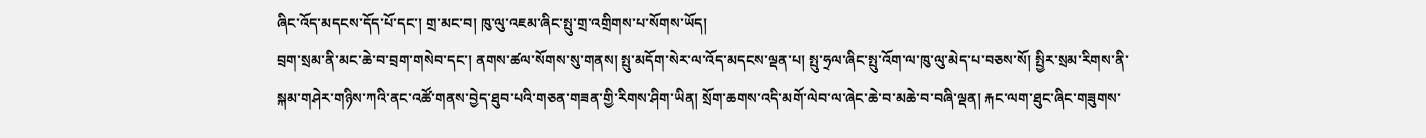ཞིང་འོད་མདངས་དོད་པོ་དང་། གྲ་མང་བ། ཁུ་ལུ་འཇམ་ཞིང་སྤུ་གྲ་འགྲིགས་པ་སོགས་ཡོད།
བྲག་སྲམ་ནི་མང་ཆེ་བ་བྲག་གསེབ་དང་། ནགས་ཚལ་སོགས་སུ་གནས། སྤུ་མདོག་སེར་ལ་འོད་མདངས་ལྡན་པ། སྤུ་ཧྲལ་ཞིང་སྤུ་འོག་ལ་ཁུ་ལུ་མེད་པ་བཅས་སོ། སྤྱིར་སྲམ་རིགས་ནི་སྐམ་གཤེར་གཉིས་ཀའི་ནང་འཚོ་གནས་བྱེད་ཐུབ་པའི་གཅན་གཟན་གྱི་རིགས་ཤིག་ཡིན། སྲོག་ཆགས་འདི་མགོ་ལེབ་ལ་ཞེང་ཆེ་བ་མཆེ་བ་བཞི་ལྡན། རྐང་ལག་ཐུང་ཞིང་གཟུགས་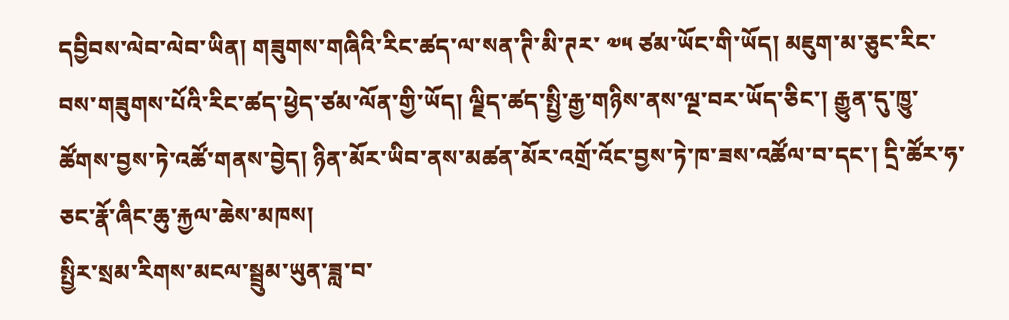དབྱིབས་ལེབ་ལེབ་ཡིན། གཟུགས་གཞིའི་རིང་ཚད་ལ་སན་ཊི་མི་ཊར་ ༧༥ ཙམ་ཡོང་གི་ཡོད། མཇུག་མ་ཅུང་རིང་བས་གཟུགས་པོའི་རིང་ཚད་ཕྱེད་ཙམ་ལོན་གྱི་ཡོད། ལྗིད་ཚད་སྤྱི་རྒྱ་གཉིས་ནས་ལྔ་བར་ཡོད་ཅིང་། རྒྱུན་དུ་ཁྱུ་ཚོགས་བྱས་ཏེ་འཚོ་གནས་བྱེད། ཉིན་མོར་ཡིབ་ནས་མཚན་མོར་འགྲོ་འོང་བྱས་ཏེ་ཁ་ཟས་འཚོལ་བ་དང་། དྲི་ཚོར་ཧ་ཅང་རྣོ་ཞིང་ཆུ་རྐྱལ་ཆེས་མཁས།
སྤྱིར་སྲམ་རིགས་མངལ་སྦྲུམ་ཡུན་ཟླ་བ་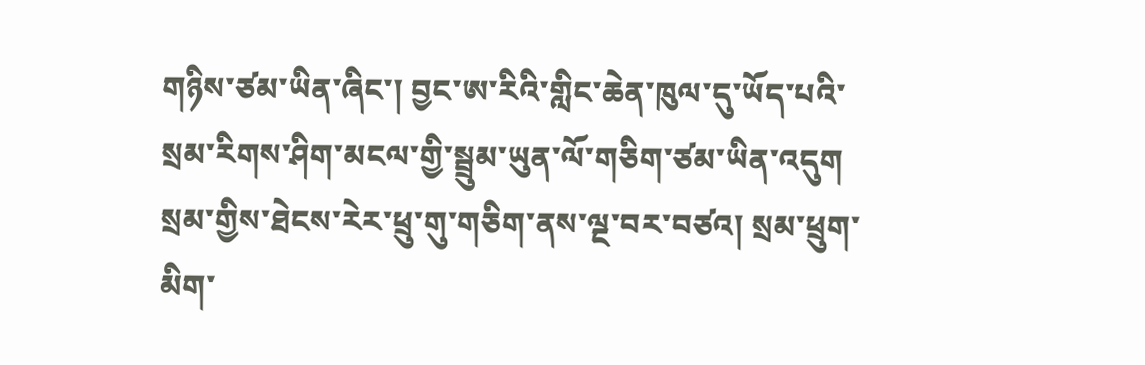གཉིས་ཙམ་ཡིན་ཞིང་། བྱང་ཨ་རིའི་གླིང་ཆེན་ཁུལ་དུ་ཡོད་པའི་སྲམ་རིགས་ཤིག་མངལ་གྱི་སྦྲུམ་ཡུན་ལོ་གཅིག་ཙམ་ཡིན་འདུག སྲམ་གྱིས་ཐེངས་རེར་ཕྲུ་གུ་གཅིག་ནས་ལྔ་བར་བཙའ། སྲམ་ཕྲུག་མིག་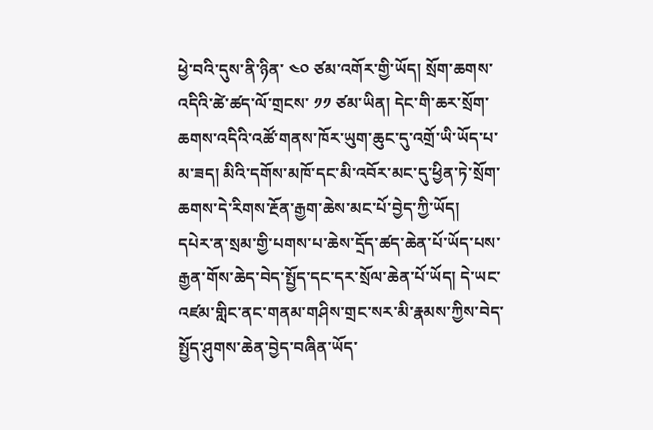ཕྱེ་བའི་དུས་ནི་ཉིན་ ༤༠ ཙམ་འགོར་གྱི་ཡོད། སྲོག་ཆགས་འདིའི་ཚེ་ཚད་ལོ་གྲངས་ ༡༡ ཙམ་ཡིན། དེང་གི་ཆར་སྲོག་ཆགས་འདིའི་འཚོ་གནས་ཁོར་ཡུག་ཆུང་དུ་འགྲོ་ཡི་ཡོད་པ་མ་ཟད། མིའི་དགོས་མཁོ་དང་མི་འབོར་མང་དུ་ཕྱིན་ཏེ་སྲོག་ཆགས་དེ་རིགས་རྔོན་རྒྱག་ཆེས་མང་པོ་བྱེད་ཀྱི་ཡོད།
དཔེར་ན་སྲམ་གྱི་པགས་པ་ཆེས་དྲོད་ཚད་ཆེན་པོ་ཡོད་པས་རྒྱན་གོས་ཆེད་བེད་སྤྱོད་དང་དར་སྲོལ་ཆེན་པོ་ཡོད། དེ་ཡང་འཛམ་གླིང་ནང་གནམ་གཤིས་གྲང་སར་མི་རྣམས་ཀྱིས་བེད་སྤྱོད་ཤུགས་ཆེན་བྱེད་བཞིན་ཡོད་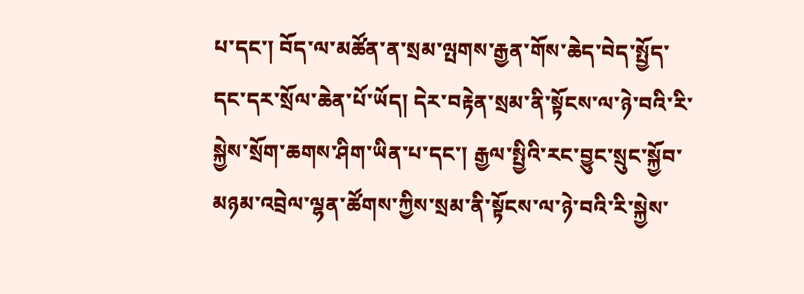པ་དང་། བོད་ལ་མཚོན་ན་སྲམ་ལྤགས་རྒྱན་གོས་ཆེད་བེད་སྤྱོད་དང་དར་སྲོལ་ཆེན་པོ་ཡོད། དེར་བརྟེན་སྲམ་ནི་སྟོངས་ལ་ཉེ་བའི་རི་སྐྱེས་སྲོག་ཆགས་ཤིག་ཡིན་པ་དང་། རྒྱལ་སྤྱིའི་རང་བྱུང་སྲུང་སྐྱོབ་མཉམ་འབྲེལ་ལྷན་ཚོགས་ཀྱིས་སྲམ་ནི་སྟོངས་ལ་ཉེ་བའི་རི་སྐྱེས་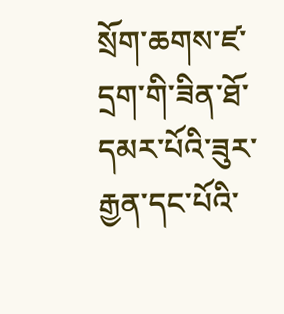སྲོག་ཆགས་ཛ་དྲག་གི་ཟིན་ཐོ་དམར་པོའི་ཟུར་རྒྱན་དང་པོའི་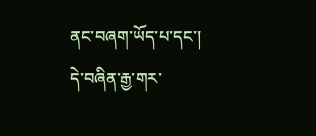ནང་བཞག་ཡོད་པ་དང་། དེ་བཞིན་རྒྱ་གར་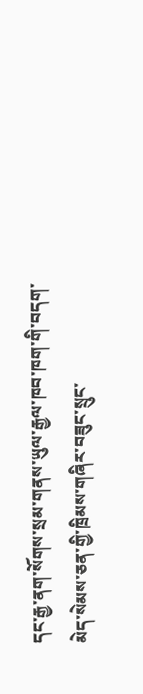དང་རྒྱ་ནག་སོགས་སྲམ་གནས་ཡུལ་རྒྱལ་ཁབ་ཁག་གི་བདག་མེད་སེམས་ཅན་གྱི་ཁྲིམས་གཞིར་བཟུང་སྲུང་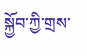སྐྱོབ་ཀྱི་གྲས་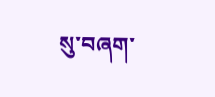སུ་བཞག་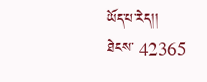ཡོད་པ་རེད།།
ཐེངས་ 42365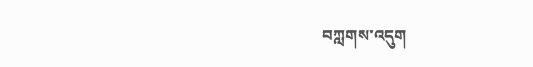བཀླགས་འདུག